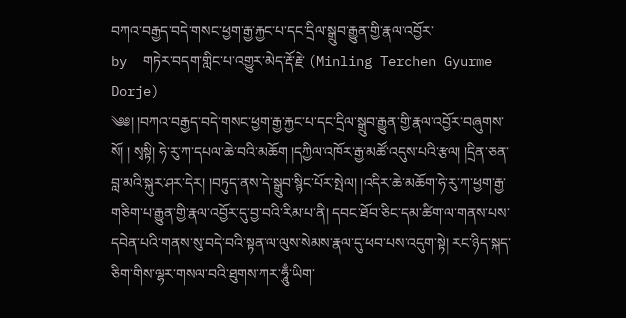བཀའ་བརྒྱད་བདེ་གསང་ཕྱག་རྒྱ་རྐྱང་པ་དང་དྲིལ་སྒྲུབ་རྒྱུན་གྱི་རྣལ་འབྱོར་
by  གཏེར་བདག་གླིང་པ་འགྱུར་མེད་རྡོ་རྗེ་ (Minling Terchen Gyurme Dorje)
༄༅། །བཀའ་བརྒྱད་བདེ་གསང་ཕྱག་རྒྱ་རྐྱང་པ་དང་དྲིལ་སྒྲུབ་རྒྱུན་གྱི་རྣལ་འབྱོར་བཞུགས་སོ། ། སྭསྟི། ཧེ་རུ་ཀ་དཔལ་ཆེ་བའི་མཆོག །དཀྱིལ་འཁོར་རྒྱ་མཚོ་འདུས་པའི་རྩལ། །དྲིན་ཅན་བླ་མའི་སྐུར་ཤར་དེར། །བཏུད་ནས་དེ་སྒྲུབ་སྙིང་པོར་སྤེལ། །འདིར་ཆེ་མཆོག་ཧེ་རུ་ཀ་ཕྱག་རྒྱ་གཅིག་པ་རྒྱུན་གྱི་རྣལ་འབྱོར་དུ་བྱ་བའི་རིམ་པ་ནི། དབང་ཐོབ་ཅིང་དམ་ཚིག་ལ་གནས་པས་དབེན་པའི་གནས་སུ་བདེ་བའི་སྟན་ལ་ལུས་སེམས་རྣལ་དུ་ཕབ་པས་འདུག་སྟེ། རང་ཉིད་སྐད་ཅིག་གིས་ལྷར་གསལ་བའི་ཐུགས་ཀར་ཧཱུྃ་ཡིག་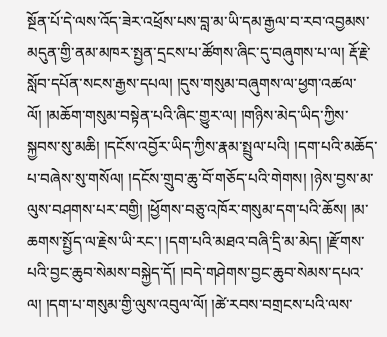སྔོན་པོ་དེ་ལས་འོད་ཟེར་འཕྲོས་པས་བླ་མ་ཡི་དམ་རྒྱལ་བ་རབ་འབྱམས་མདུན་གྱི་ནམ་མཁར་སྤྱན་དྲངས་པ་ཚོགས་ཞིང་དུ་བཞུགས་པ་ལ། རྡོ་རྗེ་སློབ་དཔོན་སངས་རྒྱས་དཔལ། །དུས་གསུམ་བཞུགས་ལ་ཕྱག་འཚལ་ལོ། །མཆོག་གསུམ་བསྟེན་པའི་ཞིང་གྱུར་ལ། །གཉིས་མེད་ཡིད་ཀྱིས་སྐྱབས་སུ་མཆི། །དངོས་འབྱོར་ཡིད་ཀྱིས་རྣམ་སྤྲུལ་པའི། །དག་པའི་མཆོད་པ་བཞེས་སུ་གསོལ། །དངོས་གྲུབ་ཆུ་བོ་གཅོད་པའི་གེགས། །ཉེས་བྱས་མ་ལུས་བཤགས་པར་བགྱི། །ཕྱོགས་བཅུ་འཁོར་གསུམ་དག་པའི་ཆོས། །མ་ཆགས་སྤྱོད་ལ་རྗེས་ཡི་རང་། །དག་པའི་མཐའ་བཞི་དྲི་མ་མེད། །རྫོགས་པའི་བྱང་ཆུབ་སེམས་བསྐྱེད་དོ། །བདེ་གཤེགས་བྱང་ཆུབ་སེམས་དཔའ་ལ། །དག་པ་གསུམ་གྱི་ལུས་འབུལ་ལོ། །ཚེ་རབས་བགྲངས་པའི་ལས་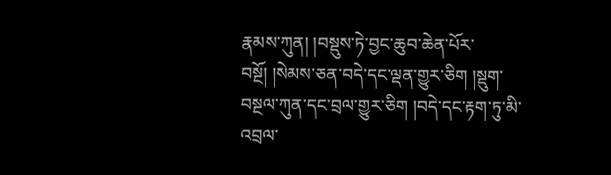རྣམས་ཀུན། །བསྡུས་ཏེ་བྱང་ཆུབ་ཆེན་པོར་བསྔོ། །སེམས་ཅན་བདེ་དང་ལྡན་གྱུར་ཅིག །སྡུག་བསྔལ་ཀུན་དང་བྲལ་གྱུར་ཅིག །བདེ་དང་རྟག་ཏུ་མི་འབྲལ་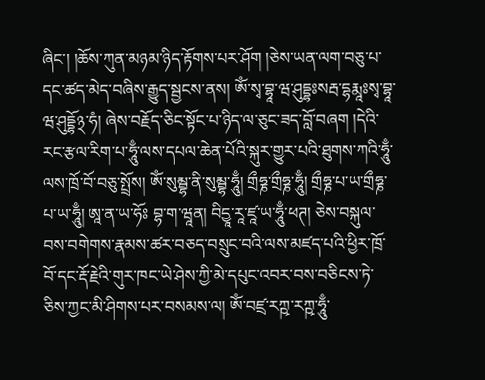ཞིང་། །ཆོས་ཀུན་མཉམ་ཉིད་རྟོགས་པར་ཤོག །ཅེས་ཡན་ལག་བཅུ་པ་དང་ཚད་མེད་བཞིས་རྒྱུད་སྦྱངས་ནས། ཨོཾ་སྭ་བྷཱ་ཝ་ཤུདྡྷཿསརྦ་དྷརྨཱཿསྭ་བྷཱ་ཝ་ཤུདྡྷོ྅་ཧཾ། ཞེས་བརྗོད་ཅིང་སྟོང་པ་ཉིད་ལ་ཅུང་ཟད་བློ་བཞག །དེའི་རང་རྩལ་རིག་པ་ཧཱུྃ་ལས་དཔལ་ཆེན་པོའི་སྐུར་གྱུར་པའི་ཐུགས་ཀའི་ཧཱུྃ་ལས་ཁྲོ་བོ་བཅུ་སྤྲོས། ཨོཾ་སུམྦྷ་ནི་སུམྦྷ་ཧཱུྃ། གྲྀཧྞ་གྲྀཧྞ་ཧཱུྃ། གྲྀཧྞ་པ་ཡ་གྲྀཧྞ་པ་ཡ་ཧཱུྃ། ཨཱ་ན་ཡ་ཧོཿ བྷ་ག་ཝཱན། བིདྱཱ་རཱ་ཛཱ་ཡ་ཧཱུྃ་ཕཊ། ཅེས་བསྐུལ་བས་བགེགས་རྣམས་ཚར་བཅད་བསྲུང་བའི་ལས་མཛད་པའི་ཕྱིར་ཁྲོ་བོ་དང་རྡོ་རྗེའི་གུར་ཁང་ཡེ་ཤེས་ཀྱི་མེ་དཔུང་འབར་བས་བཅིངས་ཏེ་ཅིས་ཀྱང་མི་ཤིགས་པར་བསམས་ལ། ཨོཾ་བཛྲ་རཀྵ་རཀྵ་ཧཱུྃ་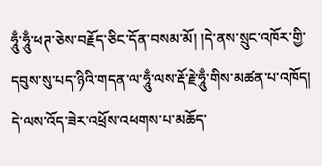ཧཱུྃ་ཧཱུྃ་ཕཊ་ཅེས་བརྗོད་ཅིང་དོན་བསམ་མོ། །དེ་ནས་སྲུང་འཁོར་གྱི་དབུས་སུ་པད་ཉིའི་གདན་ལ་ཧཱུྃ་ལས་རྡོ་རྗེ་ཧཱུྃ་གིས་མཚན་པ་འཁོད། དེ་ལས་འོད་ཟེར་འཕྲོས་འཕགས་པ་མཆོད་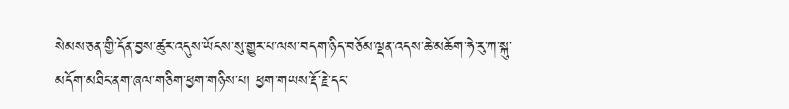སེམས་ཅན་གྱི་དོན་བྱས་ཚུར་འདུས་ཡོངས་སུ་གྱུར་པ་ལས་བདག་ཉིད་བཅོམ་ལྡན་འདས་ཆེ་མཆོག་ཧེ་རུ་ཀ་སྐུ་མདོག་མཐིང་ནག་ཞལ་གཅིག་ཕྱག་གཉིས་པ། ཕྱག་གཡས་རྡོ་རྗེ་དང་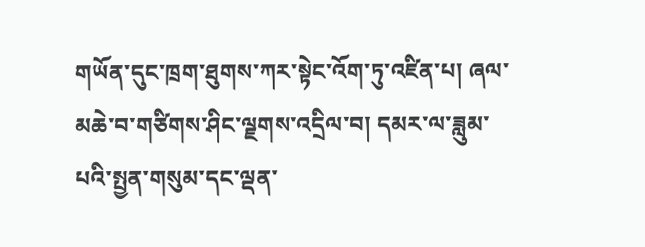གཡོན་དུང་ཁྲག་ཐུགས་ཀར་སྟེང་འོག་ཏུ་འཛིན་པ། ཞལ་མཆེ་བ་གཙིགས་ཤིང་ལྗགས་འདྲིལ་བ། དམར་ལ་ཟླུམ་པའི་སྤྱན་གསུམ་དང་ལྡན་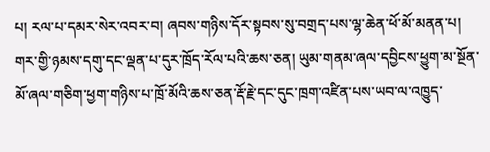པ། རལ་པ་དམར་སེར་འབར་བ། ཞབས་གཉིས་དོར་སྟབས་སུ་བགྲད་པས་ལྷ་ཆེན་ཕོ་མོ་མནན་པ། གར་གྱི་ཉམས་དགུ་དང་ལྡན་པ་དུར་ཁྲོད་རོལ་པའི་ཆས་ཅན། ཡུམ་གནམ་ཞལ་དབྱིངས་ཕྱུག་མ་སྔོན་མོ་ཞལ་གཅིག་ཕྱག་གཉིས་པ་ཁྲོ་མོའི་ཆས་ཅན་རྡོ་རྗེ་དང་དུང་ཁྲག་འཛིན་པས་ཡབ་ལ་འཁྱུད་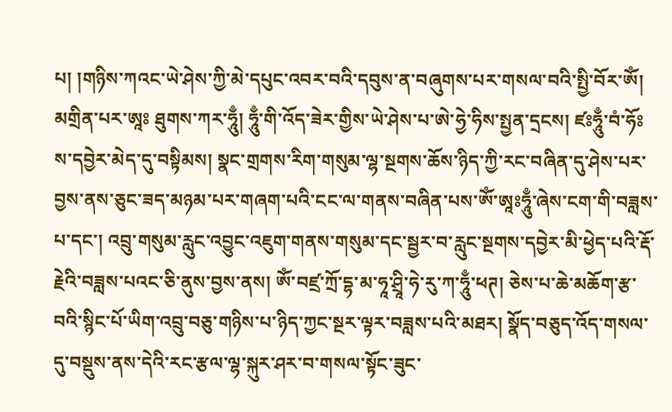པ། །གཉིས་ཀའང་ཡེ་ཤེས་ཀྱི་མེ་དཔུང་འབར་བའི་དབུས་ན་བཞུགས་པར་གསལ་བའི་སྤྱི་བོར་ཨོཾ། མགྲིན་པར་ཨཱཿ ཐུགས་ཀར་ཧཱུྃ། ཧཱུྃ་གི་འོད་ཟེར་གྱིས་ཡེ་ཤེས་པ་ཨེ་ཧྱེ་ཧིས་སྤྱན་དྲངས། ཛཿཧཱུྃ་བཾ་ཧོཿས་དབྱེར་མེད་དུ་བསྟིམས། སྣང་གྲགས་རིག་གསུམ་ལྷ་སྔགས་ཆོས་ཉིད་ཀྱི་རང་བཞིན་དུ་ཤེས་པར་བྱས་ནས་ཅུང་ཟད་མཉམ་པར་གཞག་པའི་ངང་ལ་གནས་བཞིན་པས་ཨོཾ་ཨཱཿཧཱུྃ་ཞེས་ངག་གི་བཟླས་པ་དང་། འབྲུ་གསུམ་རླུང་འབྱུང་འཇུག་གནས་གསུམ་དང་སྦྱར་བ་རླུང་སྔགས་དབྱེར་མི་ཕྱེད་པའི་རྡོ་རྗེའི་བཟླས་པའང་ཅི་ནུས་བྱས་ནས། ཨོཾ་བཛྲ་ཀྲོ་དྷ་མ་ཧཱ་ཤྲཱི་ཧེ་རུ་ཀ་ཧཱུྃ་ཕཊ། ཅེས་པ་ཆེ་མཆོག་རྩ་བའི་སྙིང་པོ་ཡིག་འབྲུ་བཅུ་གཉིས་པ་ཉིད་ཀྱང་སྔར་ལྟར་བཟླས་པའི་མཐར། སྣོད་བཅུད་འོད་གསལ་དུ་བསྡུས་ནས་དེའི་རང་རྩལ་ལྷ་སྐུར་ཤར་བ་གསལ་སྟོང་ཟུང་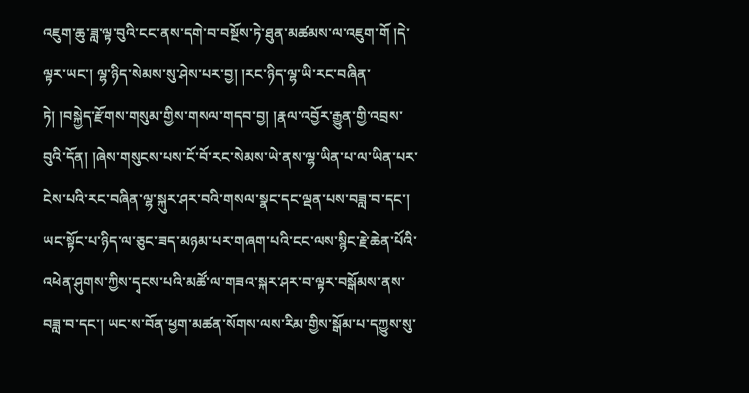འཇུག་ཆུ་ཟླ་ལྟ་བུའི་ངང་ནས་དགེ་བ་བསྔོས་ཏེ་ཐུན་མཚམས་ལ་འཇུག་གོ །དེ་ལྟར་ཡང་། ལྷ་ཉིད་སེམས་སུ་ཤེས་པར་བྱ། །རང་ཉིད་ལྷ་ཡི་རང་བཞིན་ཏེ། །བསྐྱེད་རྫོགས་གསུམ་གྱིས་གསལ་གདབ་བྱ། །རྣལ་འབྱོར་རྒྱུན་གྱི་འབྲས་བུའི་དོན། །ཞེས་གསུངས་པས་ངོ་བོ་རང་སེམས་ཡེ་ནས་ལྷ་ཡིན་པ་ལ་ཡིན་པར་ངེས་པའི་རང་བཞིན་ལྷ་སྐུར་ཤར་བའི་གསལ་སྣང་དང་ལྡན་པས་བཟླ་བ་དང་། ཡང་སྟོང་པ་ཉིད་ལ་ཅུང་ཟད་མཉམ་པར་གཞག་པའི་ངང་ལས་སྙིང་རྗེ་ཆེན་པོའི་འཕེན་ཤུགས་ཀྱིས་དྭངས་པའི་མཚོ་ལ་གཟའ་སྐར་ཤར་བ་ལྟར་བསྒོམས་ནས་བཟླ་བ་དང་། ཡང་ས་བོན་ཕྱག་མཚན་སོགས་ལས་རིམ་གྱིས་སྒོམ་པ་དཀྱུས་སུ་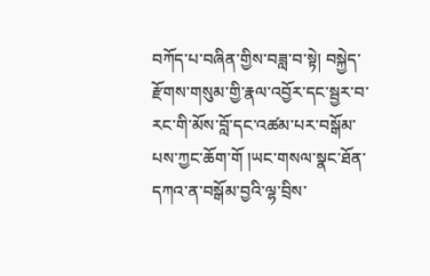བཀོད་པ་བཞིན་གྱིས་བཟླ་བ་སྟེ། བསྐྱེད་རྫོགས་གསུམ་གྱི་རྣལ་འབྱོར་དང་སྦྱར་བ་རང་གི་མོས་བློ་དང་འཚམ་པར་བསྒོམ་པས་ཀྱང་ཆོག་གོ །ཡང་གསལ་སྣང་ཐོན་དཀའ་ན་བསྒོམ་བྱའི་ལྷ་བྲིས་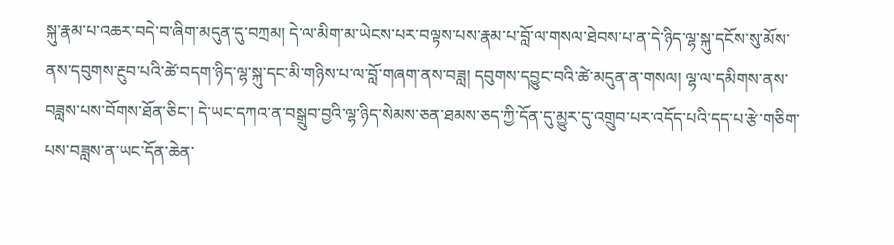སྐུ་རྣམ་པ་འཆར་བདེ་བ་ཞིག་མདུན་དུ་བཀྲམ། དེ་ལ་མིག་མ་ཡེངས་པར་བལྟས་པས་རྣམ་པ་བློ་ལ་གསལ་ཐེབས་པ་ན་དེ་ཉིད་ལྷ་སྐུ་དངོས་སུ་མོས་ནས་དབུགས་རྔུབ་པའི་ཚེ་བདག་ཉིད་ལྷ་སྐུ་དང་མི་གཉིས་པ་ལ་བློ་གཞག་ནས་བཟླ། དབུགས་དབྱུང་བའི་ཚེ་མདུན་ན་གསལ། ལྷ་ལ་དམིགས་ནས་བཟླས་པས་བོགས་ཐོན་ཅིང་། དེ་ཡང་དཀའ་ན་བསྒྲུབ་བྱའི་ལྷ་ཉིད་སེམས་ཅན་ཐམས་ཅད་ཀྱི་དོན་དུ་མྱུར་དུ་འགྲུབ་པར་འདོད་པའི་དད་པ་རྩེ་གཅིག་པས་བཟླས་ན་ཡང་དོན་ཆེན་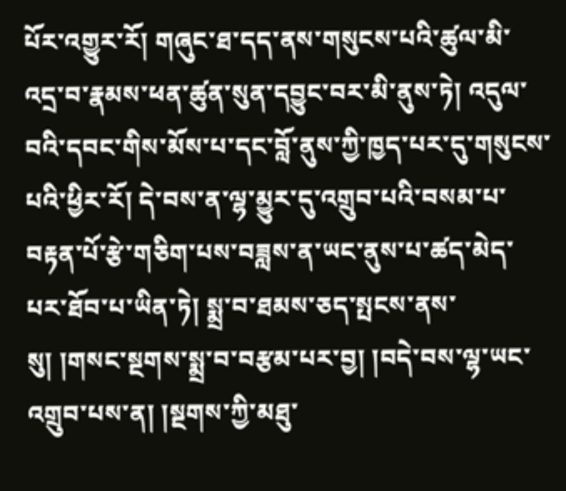པོར་འགྱུར་རོ། གཞུང་ཐ་དད་ནས་གསུངས་པའི་ཚུལ་མི་འདྲ་བ་རྣམས་ཕན་ཚུན་སུན་དབྱུང་བར་མི་ནུས་ཏེ། འདུལ་བའི་དབང་གིས་མོས་པ་དང་བློ་ནུས་ཀྱི་ཁྱད་པར་དུ་གསུངས་པའི་ཕྱིར་རོ། དེ་བས་ན་ལྷ་མྱུར་དུ་འགྲུབ་པའི་བསམ་པ་བརྟན་པོ་རྩེ་གཅིག་པས་བཟླས་ན་ཡང་ནུས་པ་ཚད་མེད་པར་ཐོབ་པ་ཡིན་ཏེ། སྨྲ་བ་ཐམས་ཅད་སྤངས་ནས་སུ། །གསང་སྔགས་སྨྲ་བ་བརྩམ་པར་བྱ། །བདེ་བས་ལྷ་ཡང་འགྲུབ་པས་ན། །སྔགས་ཀྱི་མཐུ་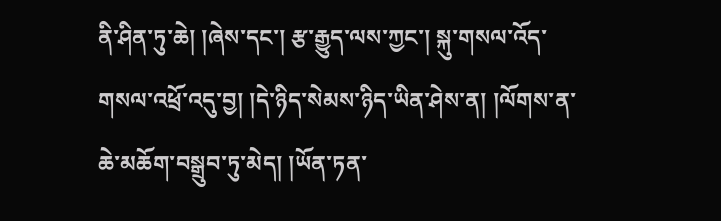ནི་ཤིན་ཏུ་ཆེ། །ཞེས་དང་། རྩ་རྒྱུད་ལས་ཀྱང་། སྐུ་གསལ་འོད་གསལ་འཕྲོ་འདུ་བྱ། །དེ་ཉིད་སེམས་ཉིད་ཡིན་ཤེས་ན། །ལོགས་ན་ཆེ་མཆོག་བསྒྲུབ་ཏུ་མེད། །ཡོན་ཏན་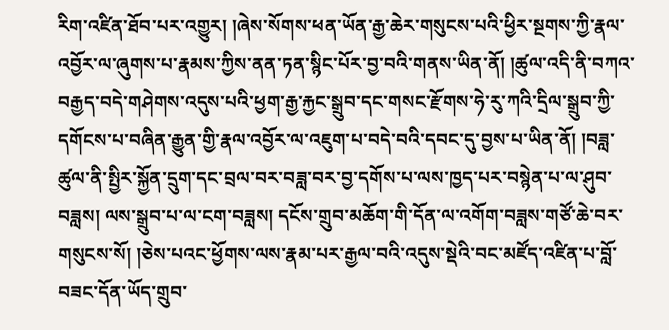རིག་འཛིན་ཐོབ་པར་འགྱུར། །ཞེས་སོགས་ཕན་ཡོན་རྒྱ་ཆེར་གསུངས་པའི་ཕྱིར་སྔགས་ཀྱི་རྣལ་འབྱོར་ལ་ཞུགས་པ་རྣམས་ཀྱིས་ནན་ཏན་སྙིང་པོར་བྱ་བའི་གནས་ཡིན་ནོ། །ཚུལ་འདི་ནི་བཀའ་བརྒྱད་བདེ་གཤེགས་འདུས་པའི་ཕྱག་རྒྱ་རྐྱང་སྒྲུབ་དང་གསང་རྫོགས་ཧེ་རུ་ཀའི་དྲིལ་སྒྲུབ་ཀྱི་དགོངས་པ་བཞིན་རྒྱུན་གྱི་རྣལ་འབྱོར་ལ་འཇུག་པ་བདེ་བའི་དབང་དུ་བྱས་པ་ཡིན་ནོ། །བཟླ་ཚུལ་ནི་སྤྱིར་སྐྱོན་དྲུག་དང་བྲལ་བར་བཟླ་བར་བྱ་དགོས་པ་ལས་ཁྱད་པར་བསྙེན་པ་ལ་ཤུབ་བཟླས། ལས་སྒྲུབ་པ་ལ་ངག་བཟླས། དངོས་གྲུབ་མཆོག་གི་དོན་ལ་འགོག་བཟླས་གཙོ་ཆེ་བར་གསུངས་སོ། །ཅེས་པའང་ཕྱོགས་ལས་རྣམ་པར་རྒྱལ་བའི་འདུས་སྡེའི་བང་མཛོད་འཛིན་པ་བློ་བཟང་དོན་ཡོད་གྲུབ་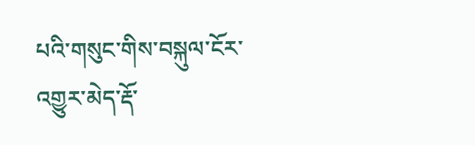པའི་གསུང་གིས་བསྐུལ་ངོར་འགྱུར་མེད་རྡོ་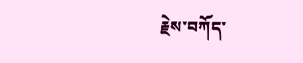རྗེས་བཀོད་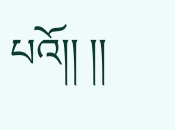པའོ།། །།